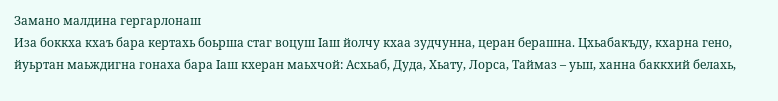Замано малдина гергарлонаш
Иза боккха кхаъ бара кертахь боьрша стаг воцуш Iаш йолчу кхаа зудчунна, церан берашна. Цхьабакъду, кхарна гено, йуьртан маьждигна гонаха бара Iаш кхеран маьхчой: Асхьаб, Дуда, Хьату, Лорса, Таймаз – уьш, ханна баккхий белахь,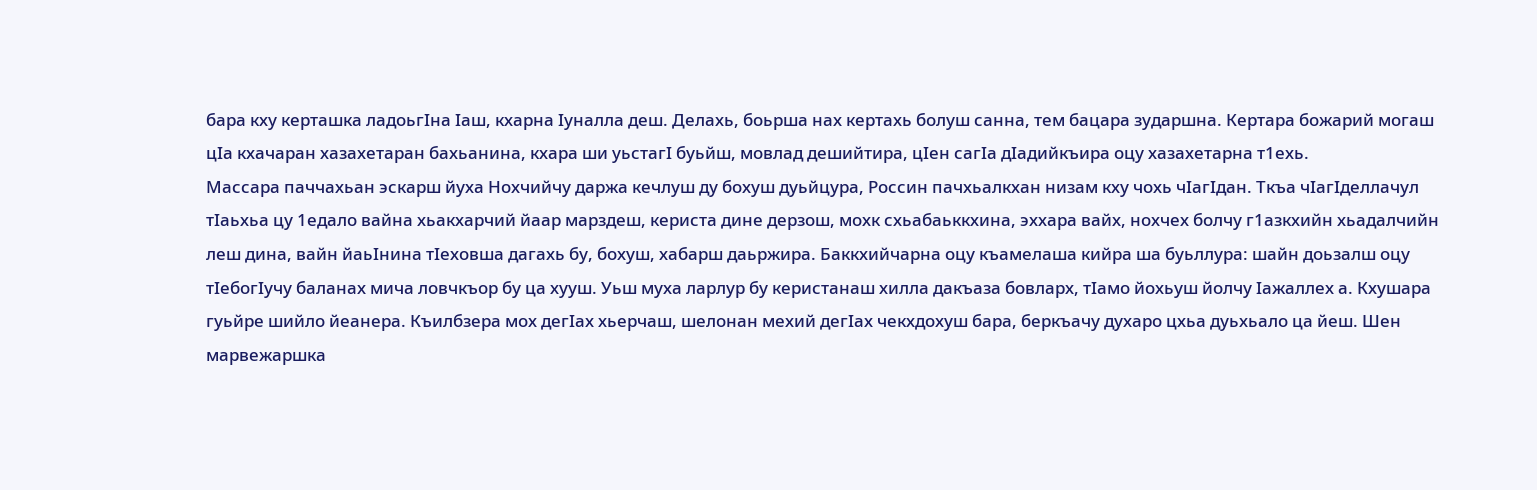бара кху керташка ладоьгIна Iаш, кхарна Iуналла деш. Делахь, боьрша нах кертахь болуш санна, тем бацара зударшна. Кертара божарий могаш цIа кхачаран хазахетаран бахьанина, кхара ши уьстагI буьйш, мовлад дешийтира, цIен сагIа дIадийкъира оцу хазахетарна т1ехь.
Массара паччахьан эскарш йуха Нохчийчу даржа кечлуш ду бохуш дуьйцура, Россин пачхьалкхан низам кху чохь чIагIдан. Ткъа чIагIделлачул тIаьхьа цу 1едало вайна хьакхарчий йаар марздеш, кериста дине дерзош, мохк схьабаьккхина, эххара вайх, нохчех болчу г1азкхийн хьадалчийн леш дина, вайн йаьIнина тIеховша дагахь бу, бохуш, хабарш даьржира. Баккхийчарна оцу къамелаша кийра ша буьллура: шайн доьзалш оцу тIебогIучу баланах мича ловчкъор бу ца хууш. Уьш муха ларлур бу керистанаш хилла дакъаза бовларх, тIамо йохьуш йолчу Iажаллех а. Кхушара гуьйре шийло йеанера. Къилбзера мох дегIах хьерчаш, шелонан мехий дегIах чекхдохуш бара, беркъачу духаро цхьа дуьхьало ца йеш. Шен марвежаршка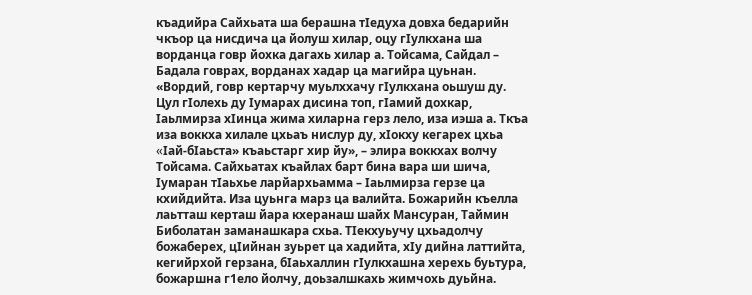къадийра Сайхьата ша берашна тIедуха довха бедарийн чкъор ца нисдича ца йолуш хилар, оцу гIулкхана ша ворданца говр йохка дагахь хилар а. Тойсама, Сайдал – Бадала говрах, ворданах хадар ца магийра цуьнан. «Вордий, говр кертарчу муьлххачу гIулкхана оьшуш ду. Цул гIолехь ду Iумарах дисина топ, гIамий дохкар, Iаьлмирза хIинца жима хиларна герз лело, иза иэша а. Ткъа иза воккха хилале цхьаъ нислур ду, хIокху кегарех цхьа «Iай-бIаьста» къаьстарг хир йу», – элира воккхах волчу Тойсама. Сайхьатах къайлах барт бина вара ши шича, Iумаран тIаьхье ларйархьамма – Iаьлмирза герзе ца кхийдийта. Иза цуьнга марз ца валийта. Божарийн къелла лаьтташ керташ йара кхеранаш шайх Мансуран, Таймин Биболатан заманашкара схьа. ТIекхуьучу цхьадолчу божаберех, цIийнан зуьрет ца хадийта, хIу дийна латтийта, кегийрхой герзана, бIаьхаллин гIулкхашна херехь буьтура, божаршна г1ело йолчу, доьзалшкахь жимчохь дуьйна.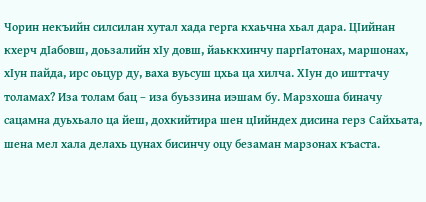Чорин некъийн силсилан хутал хада герга кхаьчна хьал дара. ЦIийнан кхерч дIабовш, доьзалийн хIу довш, йаьккхинчу паргIатонах, маршонах, хIун пайда, ирс оьцур ду, ваха вуьсуш цхьа ца хилча. ХIун до ишттачу толамах? Иза толам бац – иза буьззина иэшам бу. Марзхоша биначу сацамна дуьхьало ца йеш, дохкийтира шен цIийндех дисина герз Сайхьата, шена мел хала делахь цунах бисинчу оцу безаман марзонах къаста.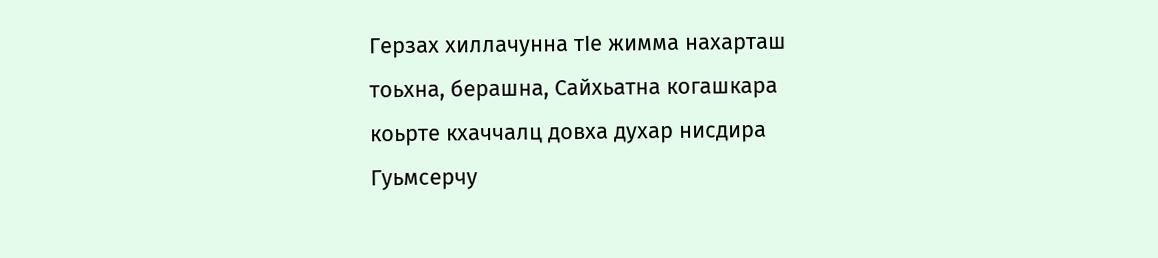Герзах хиллачунна тIе жимма нахарташ тоьхна, берашна, Сайхьатна когашкара коьрте кхаччалц довха духар нисдира Гуьмсерчу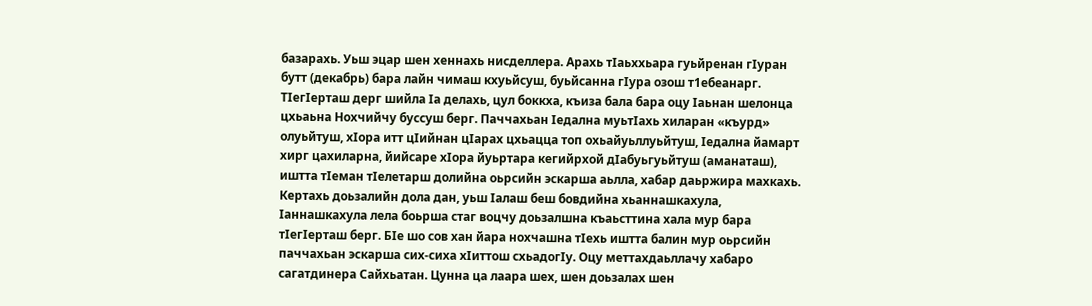базарахь. Уьш эцар шен хеннахь нисделлера. Арахь тIаьххьара гуьйренан гIуран бутт (декабрь) бара лайн чимаш кхуьйсуш, буьйсанна гIура озош т1ебеанарг. ТIегIерташ дерг шийла Iа делахь, цул боккха, къиза бала бара оцу Iаьнан шелонца цхьаьна Нохчийчу буссуш берг. Паччахьан Iедална муьтIахь хиларан «къурд» олуьйтуш, хIора итт цIийнан цIарах цхьацца топ охьайуьллуьйтуш, Iедална йамарт хирг цахиларна, йийсаре хIора йуьртара кегийрхой дIабуьгуьйтуш (аманаташ), иштта тIеман тIелетарш долийна оьрсийн эскарша аьлла, хабар даьржира махкахь. Кертахь доьзалийн дола дан, уьш Iалаш беш бовдийна хьаннашкахула, Iаннашкахула лела боьрша стаг воцчу доьзалшна къаьсттина хала мур бара тIегIерташ берг. БIе шо сов хан йара нохчашна тIехь иштта балин мур оьрсийн паччахьан эскарша сих-сиха хIиттош схьадогIу. Оцу меттахдаьллачу хабаро сагатдинера Сайхьатан. Цунна ца лаара шех, шен доьзалах шен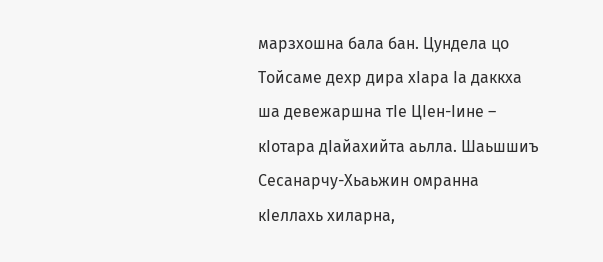марзхошна бала бан. Цундела цо Тойсаме дехр дира хIара Iа даккха ша девежаршна тIе ЦIен-Iине – кIотара дIайахийта аьлла. Шаьшшиъ Сесанарчу-Хьаьжин омранна кIеллахь хиларна,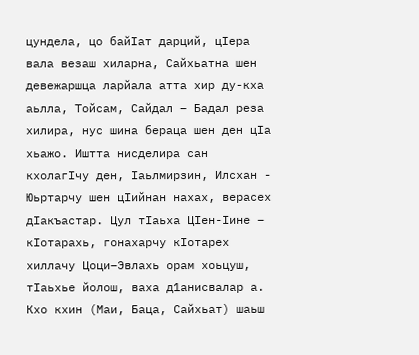цундела, цо байIат дарций, цIера вала везаш хиларна, Сайхьатна шен девежаршца ларйала атта хир ду-кха аьлла, Тойсам, Сайдал – Бадал реза хилира, нус шина бераца шен ден цIа хьажо. Иштта нисделира сан кхолагIчу ден, Iаьлмирзин, Илсхан - Юьртарчу шен цIийнан нахах, верасех дIакъастар. Цул тIаьха ЦIен-Iине – кIотарахь, гонахарчу кIотарех хиллачу Цоци–Эвлахь орам хоьцуш, тIаьхье йолош, ваха д1анисвалар а. Кхо кхин (Маи, Баца, Сайхьат) шаьш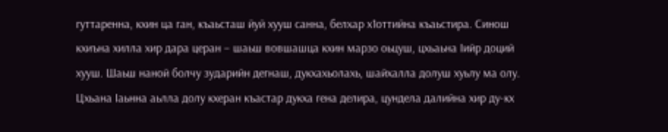гуттаренна, кхин ца ган, къаьсташ йуй хууш санна, белхар х1оттийна къаьстира. Синош кхиъна хилла хир дара церан – шаьш вовшашца кхин марзо оьцуш, цхьаьна Iийр доций хууш. Шаьш наной болчу зударийн дегнаш, дукхахьолахь, шайхалла долуш хуьлу ма олу. Цхьана Iаьнна аьлла долу кхеран къастар дукха гена делира, цундела далийна хир ду-кх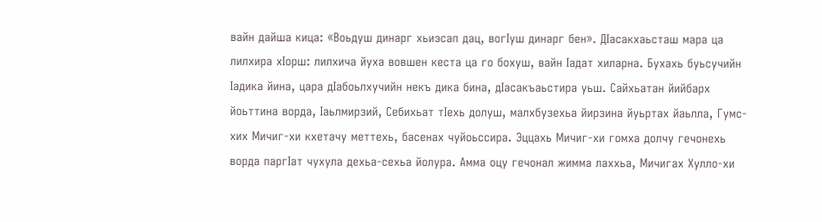вайн дайша кица: «Воьдуш динарг хьиэсап дац, вогIуш динарг бен». ДIасакхаьсташ мара ца лилхира хIорш: лилхича йуха вовшен кеста ца го бохуш, вайн Iадат хиларна. Бухахь буьсучийн Iадика йина, цара дIабоьлхучийн некъ дика бина, дIасакъаьстира уьш. Сайхьатан йийбарх йоьттина ворда, Iаьлмирзий, Себихьат тIехь долуш, малхбузехьа йирзина йуьртах йаьлла, Гумс-хих Мичиг-хи кхетачу меттехь, басенах чуйоьссира. Эццахь Мичиг-хи гомха долчу гечонехь ворда паргIат чухула дехьа-сехьа йолура. Амма оцу гечонал жимма лаххьа, Мичигах Хулло-хи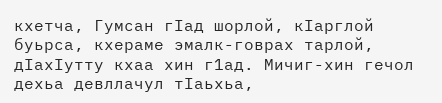кхетча, Гумсан гIад шорлой, кIарглой буьрса, кхераме эмалк-говрах тарлой, дIахIутту кхаа хин г1ад. Мичиг-хин гечол дехьа девллачул тIаьхьа,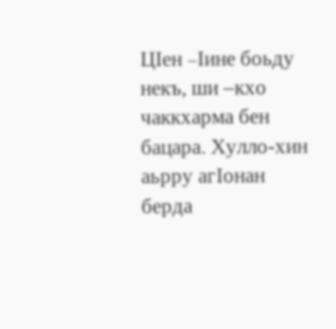ЦIен –Iине боьду некъ, ши –кхо чаккхарма бен бацара. Хулло-хин аьрру агIонан берда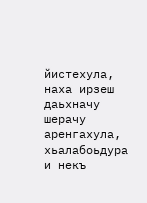йистехула, наха ирзеш даьхначу шерачу аренгахула, хьалабоьдура и некъ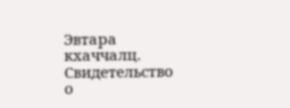Эвтара кхаччалц.
Свидетельство о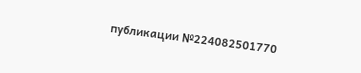публикации №224082501770